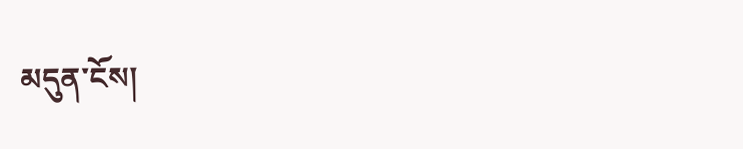མདུན་ངོས།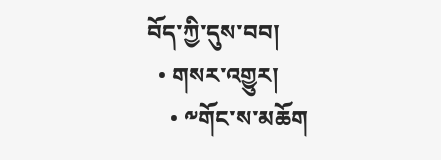བོད་ཀྱི་དུས་བབ།
  • གསར་འགྱུར།
    • ༸གོང་ས་མཆོག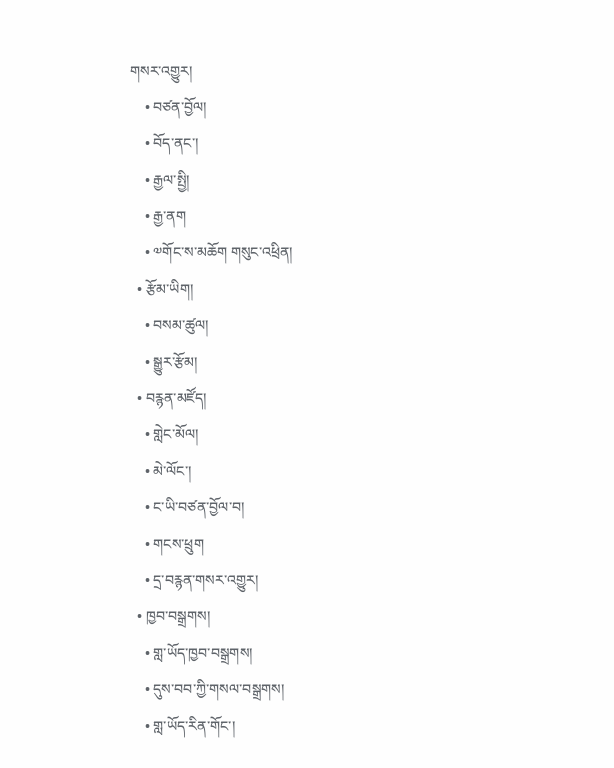གསར་འགྱུར།
    • བཙན་བྱོལ།
    • བོད་ནང་།
    • རྒྱལ་སྤྱི།
    • རྒྱ་ནག
    • ༧གོང་ས་མཆོག གསུང་འཕྲིན།
  • རྩོམ་ཡིག།
    • བསམ་ཚུལ།
    • སྒྱུར་རྩོམ།
  • བརྙན་མཛོད།
    • གླེང་མོལ།
    • མེ་ལོང་།
    • ང་ཡི་བཙན་བྱོལ་བ།
    • གངས་ཕྲུག
    • དྲ་བརྙན་གསར་འགྱུར།
  • ཁྱབ་བསྒྲགས།
    • གླ་ཡོད་ཁྱབ་བསྒྲགས།
    • དུས་བབ་ཀྱི་གསལ་བསྒྲགས།
    • གླ་ཡོད་རིན་གོང་།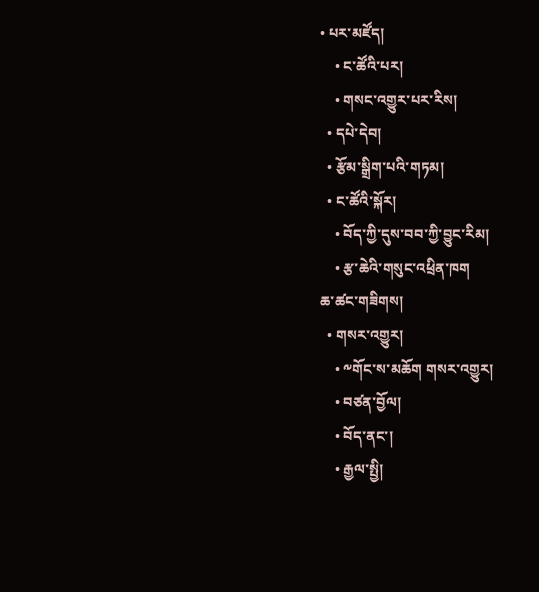• པར་མཛོད།
    • ང་ཚོའི་པར།
    • གསང་འགྱུར་པར་རིས།
  • དཔེ་དེབ།
  • རྩོམ་སྒྲིག་པའི་གཏམ།
  • ང་ཚོའི་སྐོར།
    • བོད་ཀྱི་དུས་བབ་ཀྱི་བྱུང་རིམ།
    • རྩ་ཆེའི་གསུང་འཕྲིན་ཁག
ཆ་ཚང་གཟིགས།
  • གསར་འགྱུར།
    • ༸གོང་ས་མཆོག གསར་འགྱུར།
    • བཙན་བྱོལ།
    • བོད་ནང་།
    • རྒྱལ་སྤྱི།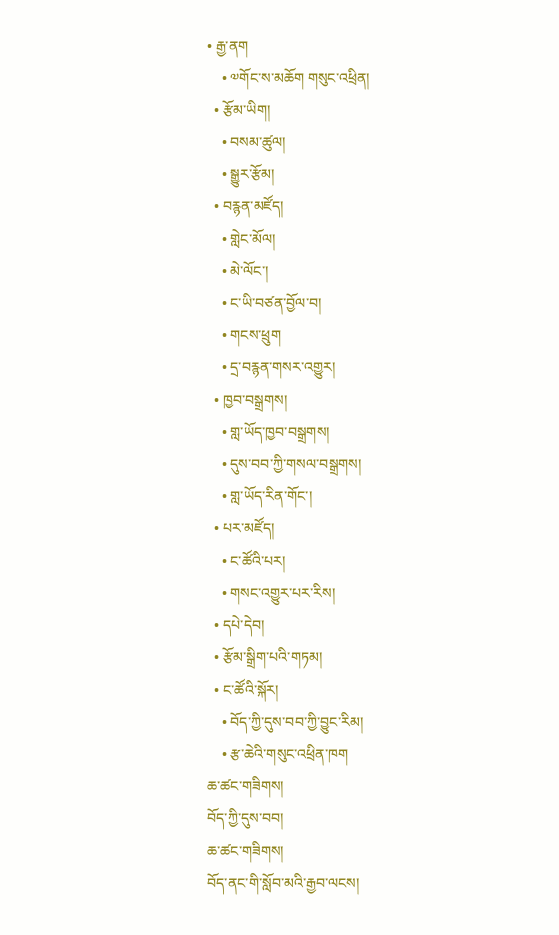• རྒྱ་ནག
    • ༧གོང་ས་མཆོག གསུང་འཕྲིན།
  • རྩོམ་ཡིག།
    • བསམ་ཚུལ།
    • སྒྱུར་རྩོམ།
  • བརྙན་མཛོད།
    • གླེང་མོལ།
    • མེ་ལོང་།
    • ང་ཡི་བཙན་བྱོལ་བ།
    • གངས་ཕྲུག
    • དྲ་བརྙན་གསར་འགྱུར།
  • ཁྱབ་བསྒྲགས།
    • གླ་ཡོད་ཁྱབ་བསྒྲགས།
    • དུས་བབ་ཀྱི་གསལ་བསྒྲགས།
    • གླ་ཡོད་རིན་གོང་།
  • པར་མཛོད།
    • ང་ཚོའི་པར།
    • གསང་འགྱུར་པར་རིས།
  • དཔེ་དེབ།
  • རྩོམ་སྒྲིག་པའི་གཏམ།
  • ང་ཚོའི་སྐོར།
    • བོད་ཀྱི་དུས་བབ་ཀྱི་བྱུང་རིམ།
    • རྩ་ཆེའི་གསུང་འཕྲིན་ཁག
ཆ་ཚང་གཟིགས།
བོད་ཀྱི་དུས་བབ།
ཆ་ཚང་གཟིགས།
བོད་ནང་གི་སློབ་མའི་རྒྱབ་ལངས།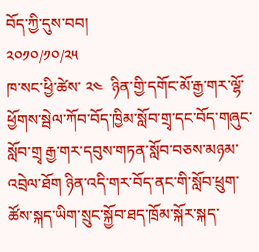བོད་ཀྱི་དུས་བབ།
༢༠༡༠/༡༠/༢༥
ཁ་སང་ཕྱི་ཚེས་ ༢༤  ཉིན་གྱི་དགོང་མོ་རྒྱ་གར་ལྷོ་ཕྱོགས་སྦེལ་ཀོབ་བོད་ཁྱིམ་སློབ་གྲྭ་དང་བོད་གཞུང་སློབ་གྲྭ རྒྱ་གར་དབུས་གཏན་སློབ་བཅས་མཉམ་འབྲེལ་ཐོག ཉིན་འདི་གར་བོད་ནང་གི་སློབ་ཕྲུག་ཚོས་སྐད་ཡིག་སྲུང་སྐྱོབ་ཐད་ཁྲོམ་སྐོར་སྐད་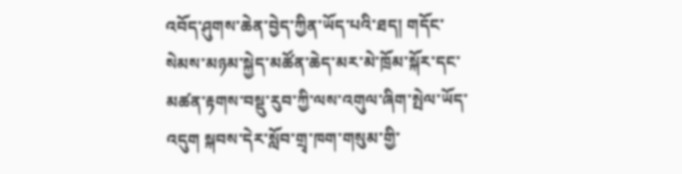འབོད་ཤུགས་ཆེན་བྱེད་ཀྱིན་ཡོད་པའི་ཐད། གདོང་སེམས་མཉམ་སྐྱེད་མཚོན་ཆེད་མར་མེ་ཁྲོམ་སྐོར་དང་མཚན་རྟགས་བསྡུ་རུབ་ཀྱི་ལས་འགུལ་ཞིག་སྤེལ་ཡོད་འདུག སྐབས་དེར་སློབ་གྲྭ་ཁག་གསུམ་གྱི་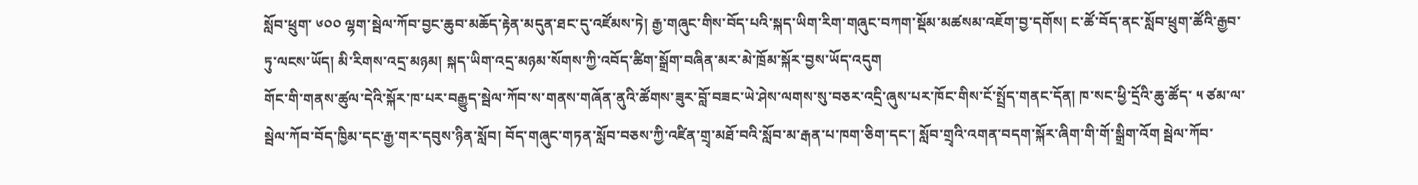སློབ་ཕྲུག་ ༦༠༠ ལྷག་སྦེལ་ཀོབ་བྱང་ཆུབ་མཆོད་རྟེན་མདུན་ཐང་དུ་འཛོམས་ཏེ། རྒྱ་གཞུང་གིས་བོད་པའི་སྐད་ཡིག་རིག་གཞུང་བཀག་སྡོམ་མཚསམ་འཇོག་བྱ་དགོས། ང་ཚོ་བོད་ནང་སློབ་ཕྲུག་ཚོའི་རྒྱབ་ཏུ་ལངས་ཡོད། མི་རིགས་འདྲ་མཉམ། སྐད་ཡིག་འདྲ་མཉམ་སོགས་ཀྱི་འབོད་ཚིག་སྒྲོག་བཞིན་མར་མེ་ཁྲོམ་སྐོར་བྱས་ཡོད་འདུག
གོང་གི་གནས་ཚུལ་དེའི་སྐོར་ཁ་པར་བརྒྱུད་སྦེལ་ཀོབ་ས་གནས་གཞོན་ནུའི་ཚོགས་ཟུར་བློ་བཟང་ཡེ་ཤེས་ལགས་སུ་བཅར་འདྲི་ཞུས་པར་ཁོང་གིས་ངོ་སྤྲོད་གནང་དོན། ཁ་སང་ཕྱི་དྲོའི་ཆུ་ཚོད་ ༥ ཙམ་ལ་སྦེལ་ཀོབ་བོད་ཁྱིམ་དང་རྒྱ་གར་དབུས་ཉིན་སློབ། བོད་གཞུང་གཏན་སློབ་བཅས་ཀྱི་འཛིན་གྲྭ་མཐོ་བའི་སློབ་མ་རྒན་པ་ཁག་ཅིག་དང་། སློབ་གྲྭའི་འགན་བདག་སྐོར་ཞིག་གི་གོ་སྒྲིག་འོག སྦེལ་ཀོབ་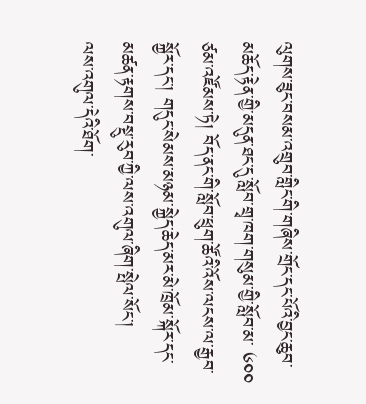ལུགས་ཟུང་བསམ་འགྲུབ་གླིང་གི་གཞིས་གྲོང་དང་པོའི་བྱང་ཆུབ་མཆོད་རྟེན་གྱི་མདུན་ཐང་དུ་སློབ་གྲྭ་ཁག་གསུམ་གྱི་སློབ་མ་ ༦༠༠ ཙམ་འཛོམས་ཏེ། བོད་ནང་གི་སློབ་ཕྲུག་ཚོའི་འོས་ལངས་ལ་རྒྱབ་སྐྱོར་དང་། གདུང་སེམས་མཉམ་སྐྱེད་ཆེད་མར་མེ་ཁྲོམ་སྐོར་དང་མཚན་རྟགས་བསྡུ་རུབ་ཀྱི་ལས་འགུལ་ཞིག་སྤེལ་སོང་།
ལས་འགུལ་དེའི་ཐོག་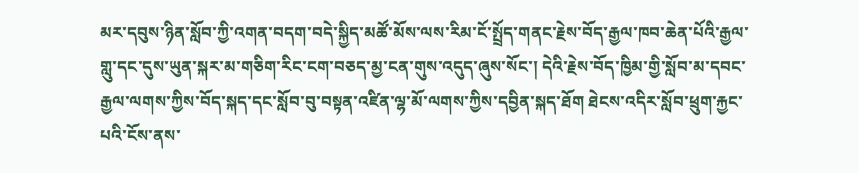མར་དབུས་ཉིན་སློབ་ཀྱི་འགན་བདག་བདེ་སྐྱིད་མཚོ་མོས་ལས་རིམ་ངོ་སྤྲོད་གནང་རྗེས་བོད་རྒྱལ་ཁབ་ཆེན་པོའི་རྒྱལ་གླུ་དང་དུས་ཡུན་སྐར་མ་གཅིག་རིང་ངག་བཅད་མྱ་ངན་གུས་འདུད་ཞུས་སོང་། དེའི་རྗེས་བོད་ཁྱིམ་གྱི་སློབ་མ་དབང་རྒྱལ་ལགས་ཀྱིས་བོད་སྐད་དང་སློབ་བུ་བསྟན་འཛིན་ལྷ་མོ་ལགས་ཀྱིས་དབྱིན་སྐད་ཐོག ཐེངས་འདིར་སློབ་ཕྲུག་རྐྱང་པའི་ངོས་ནས་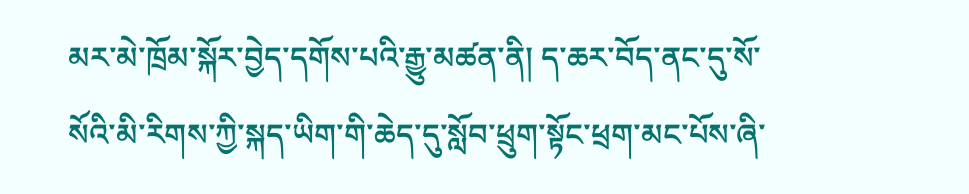མར་མེ་ཁྲོམ་སྐོར་བྱེད་དགོས་པའི་རྒྱུ་མཚན་ནི། ད་ཆར་བོད་ནང་དུ་སོ་སོའི་མི་རིགས་ཀྱི་སྐད་ཡིག་གི་ཆེད་དུ་སློབ་ཕྲུག་སྟོང་ཕྲག་མང་པོས་ཞི་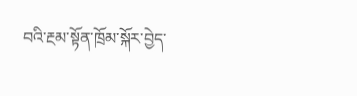བའི་རྔམ་སྟོན་ཁྲོམ་སྐོར་བྱེད་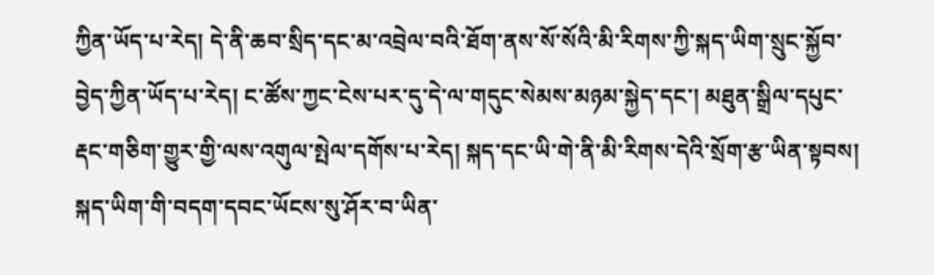ཀྱིན་ཡོད་པ་རེད། དེ་ནི་ཆབ་སྲིད་དང་མ་འབྲེལ་བའི་ཐོག་ནས་སོ་སོའི་མི་རིགས་ཀྱི་སྐད་ཡིག་སྲུང་སྐྱོབ་བྱེད་ཀྱིན་ཡོད་པ་རེད། ང་ཚོས་ཀྱང་ངེས་པར་དུ་དེ་ལ་གདུང་སེམས་མཉམ་སྐྱེད་དང་། མཐུན་སྒྲིལ་དཔུང་རྡང་གཅིག་གྱུར་གྱི་ལས་འགུལ་སྤེལ་དགོས་པ་རེད། སྐད་དང་ཡི་གེ་ནི་མི་རིགས་དེའི་སྲོག་རྩ་ཡིན་སྟབས། སྐད་ཡིག་གི་བདག་དབང་ཡོངས་སུ་ཤོར་བ་ཡིན་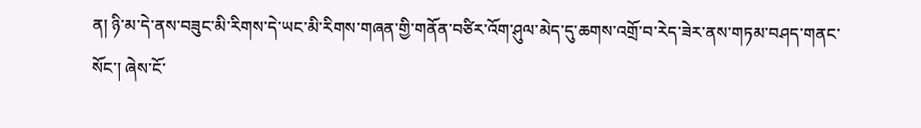ན། ཉི་མ་དེ་ནས་བཟུང་མི་རིགས་དེ་ཡང་མི་རིགས་གཞན་གྱི་གནོན་བཙིར་འོག་ཤུལ་མེད་དུ་ཆགས་འགྲོ་བ་རེད་ཟེར་ནས་གཏམ་བཤད་གནང་སོང་། ཞེས་ངོ་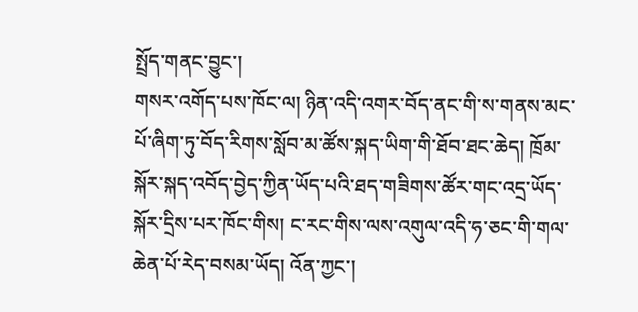སྤྲོད་གནང་བྱུང་།
གསར་འགོད་པས་ཁོང་ལ། ཉིན་འདི་འགར་བོད་ནང་གི་ས་གནས་མང་པོ་ཞིག་ཏུ་བོད་རིགས་སློབ་མ་ཚོས་སྐད་ཡིག་གི་ཐོབ་ཐང་ཆེད། ཁྲོམ་སྐོར་སྐད་འབོད་བྱེད་ཀྱིན་ཡོད་པའི་ཐད་གཟིགས་ཚོར་གང་འདྲ་ཡོད་སྐོར་དྲིས་པར་ཁོང་གིས། ང་རང་གིས་ལས་འགུལ་འདི་ཧ་ཅང་གི་གལ་ཆེན་པོ་རེད་བསམ་ཡོད། འོན་ཀྱང་།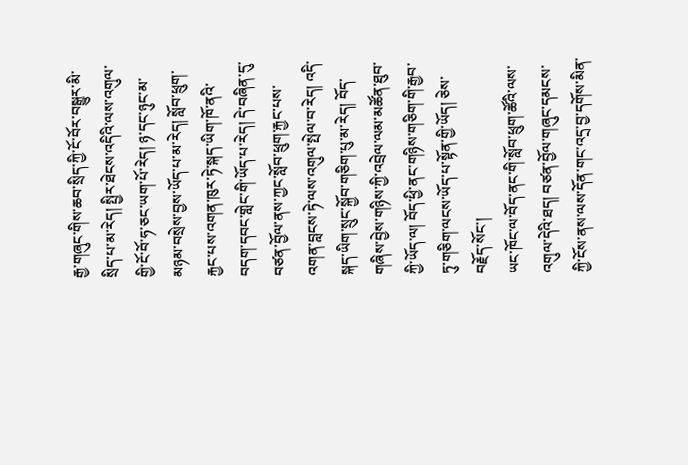རྒྱ་གཞུང་གིས་ཆབ་སྲིད་ཀྱི་ངོ་བོར་བསྒྱུར་མི་སྲིད་པ་མ་རེད། སྤྱིར་ཐེངས་འདིའི་ལས་འགུལ་གྱི་ངོ་བོ་ཧ་ཅང་ཡག་པོ་རེད། ཉ་དང་ཉུང་མ་མཉམ་བསྲེས་བྱས་ཡོད་པ་མ་རེད། སློབ་ཕྲུག་རྐྱང་པས་འགན་ཁུར་ཏེ་སྐད་ཡིག་ཁོ་ནའི་བདག་དབང་གླེང་གི་ཡོད་པ་རེད། དེ་བཞིན་དུ་བཙན་བྱོལ་ནས་ཀྱང་སློབ་ཕྲུག་རྐྱང་པས་འགན་བླངས་ཏེ་ལས་འགུལ་སྤེལ་བ་རེད། འདི་སྐད་ཡིག་སྲུང་སྐྱོབ་གཅིག་པུ་མ་རེད། བོད་གཞིས་བྱེས་གཉིས་ཀྱི་འབྲེལ་ལམ་མཚོན་ཐུབ་ཀྱི་ཡོད་ལ། བོད་ཕྱི་ནང་གཉིས་གཅིག་གི་རྒྱབ་ཏུ་གཅིག་ལངས་ཡོད་པ་སྟོན་གྱི་ཡོད། ཅེས་བརྗོད་སོང་།
ཡང་ཁོང་ལ་བོད་ནང་གི་སློབ་ཕྲུག་ཚོའི་ལས་འགུལ་དེའི་ཐད། བཙན་བྱོལ་གཞུང་དམངས་ཀྱི་ངོས་ནས་ལས་དོན་གང་འདྲ་བྱ་དགོས་མིན་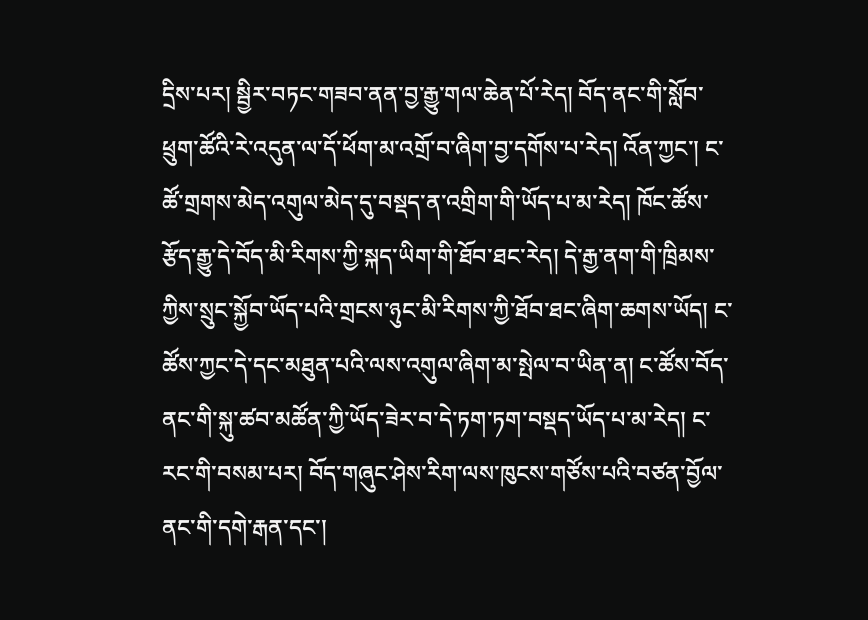དྲིས་པར། སྦྱིར་བཏང་གཟབ་ནན་བྱ་རྒྱུ་གལ་ཆེན་པོ་རེད། བོད་ནང་གི་སློབ་ཕྲུག་ཚོའི་རེ་འདུན་ལ་དོ་ཕོག་མ་འགྲོ་བ་ཞིག་བྱ་དགོས་པ་རེད། འོན་ཀྱང་། ང་ཚོ་གྲགས་མེད་འགུལ་མེད་དུ་བསྡད་ན་འགྲིག་གི་ཡོད་པ་མ་རེད། ཁོང་ཚོས་རྩོད་རྒྱུ་དེ་བོད་མི་རིགས་ཀྱི་སྐད་ཡིག་གི་ཐོབ་ཐང་རེད། དེ་རྒྱ་ནག་གི་ཁྲིམས་ཀྱིས་སྲུང་སྐྱོབ་ཡོད་པའི་གྲངས་ཉུང་མི་རིགས་ཀྱི་ཐོབ་ཐང་ཞིག་ཆགས་ཡོད། ང་ཚོས་ཀྱང་དེ་དང་མཐུན་པའི་ལས་འགུལ་ཞིག་མ་སྤེལ་བ་ཡིན་ན། ང་ཚོས་བོད་ནང་གི་སྐུ་ཚབ་མཚོན་ཀྱི་ཡོད་ཟེར་བ་དེ་ཏག་ཏག་བསྡད་ཡོད་པ་མ་རེད། ང་རང་གི་བསམ་པར། བོད་གཞུང་ཤེས་རིག་ལས་ཁུངས་གཙོས་པའི་བཙན་བྱོལ་ནང་གི་དགེ་རྒན་དང་།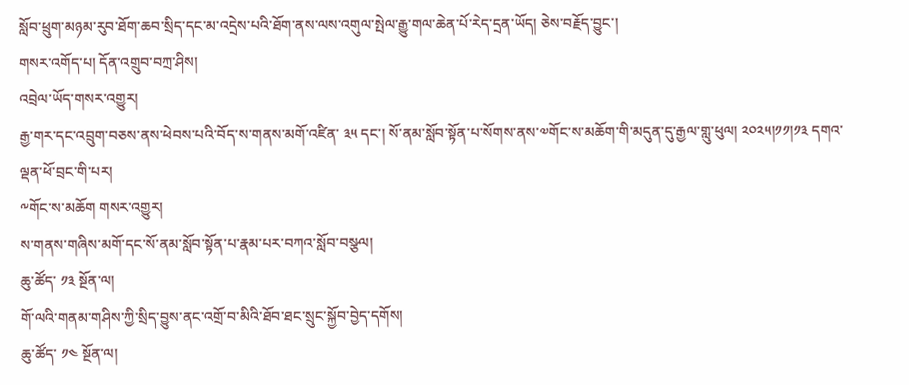སློབ་ཕྲུག་མཉམ་རུབ་ཐོག་ཆབ་སྲིད་དང་མ་འདྲེས་པའི་ཐོག་ནས་ལས་འགུལ་སྤེལ་རྒྱུ་གལ་ཆེན་པོ་རེད་དྲན་ཡོད། ཅེས་བརྗོད་བྱུང་།
གསར་འགོད་པ། དོན་འགྲུབ་བཀྲ་ཤིས།
འབྲེལ་ཡོད་གསར་འགྱུར།
རྒྱ་གར་དང་འབྲུག་བཅས་ནས་ཕེབས་པའི་བོད་ས་གནས་མགོ་འཛིན་ ༣༥ དང་། སོ་ནམ་སློབ་སྟོན་པ་སོགས་ནས་༧གོང་ས་མཆོག་གི་མདུན་དུ་རྒྱལ་གླུ་ཕུལ། ༢༠༢༥།༡༡།༡༣ དགའ་ལྡན་ཕོ་བྲང་གི་པར།
༸གོང་ས་མཆོག གསར་འགྱུར།
ས་གནས་གཞིས་མགོ་དང་སོ་ནམ་སློབ་སྟོན་པ་རྣམ་པར་བཀའ་སློབ་བསྩལ།
ཆུ་ཚོད་ ༡༣ སྔོན་ལ།
གོ་ལའི་གནམ་གཤིས་ཀྱི་སྲིད་བྱུས་ནང་འགྲོ་བ་མིའི་ཐོབ་ཐང་སྲུང་སྐྱོབ་བྱེད་དགོས།
ཆུ་ཚོད་ ༡༤ སྔོན་ལ།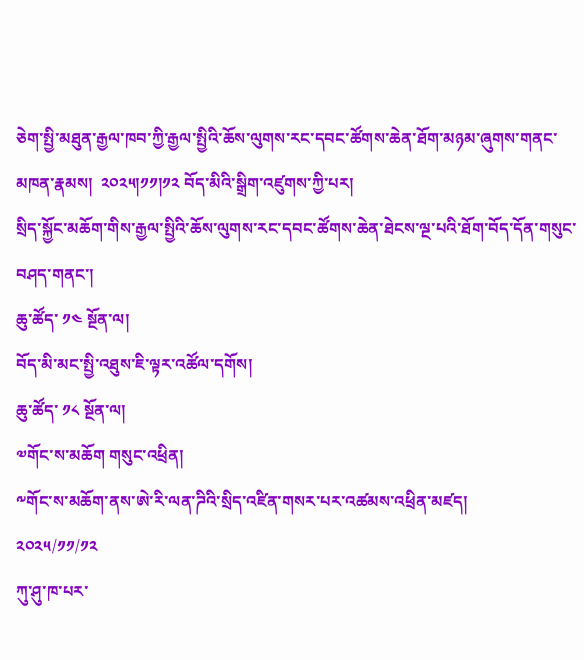ཅེག་སྤྱི་མཐུན་རྒྱལ་ཁབ་ཀྱི་རྒྱལ་སྤྱིའི་ཆོས་ལུགས་རང་དབང་ཚོགས་ཆེན་ཐོག་མཉམ་ཞུགས་གནང་མཁན་རྣམས།  ༢༠༢༥།༡༡།༡༢ བོད་མིའི་སྒྲིག་འཛུགས་ཀྱི་པར།
སྲིད་སྐྱོང་མཆོག་གིས་རྒྱལ་སྤྱིའི་ཆོས་ལུགས་རང་དབང་ཚོགས་ཆེན་ཐེངས་ལྔ་པའི་ཐོག་བོད་དོན་གསུང་བཤད་གནང་།
ཆུ་ཚོད་ ༡༤ སྔོན་ལ།
བོད་མི་མང་སྤྱི་འཐུས་ཇི་ལྟར་འཚོལ་དགོས།
ཆུ་ཚོད་ ༡༨ སྔོན་ལ།
༧གོང་ས་མཆོག གསུང་འཕྲིན།
༸གོང་ས་མཆོག་ནས་ཨེ་རི་ལན་ཌིའི་སྲིད་འཛིན་གསར་པར་འཚམས་འཕྲིན་མཛད།
༢༠༢༥/༡༡/༡༢
ཀུ་ཤུ་ཁ་པར་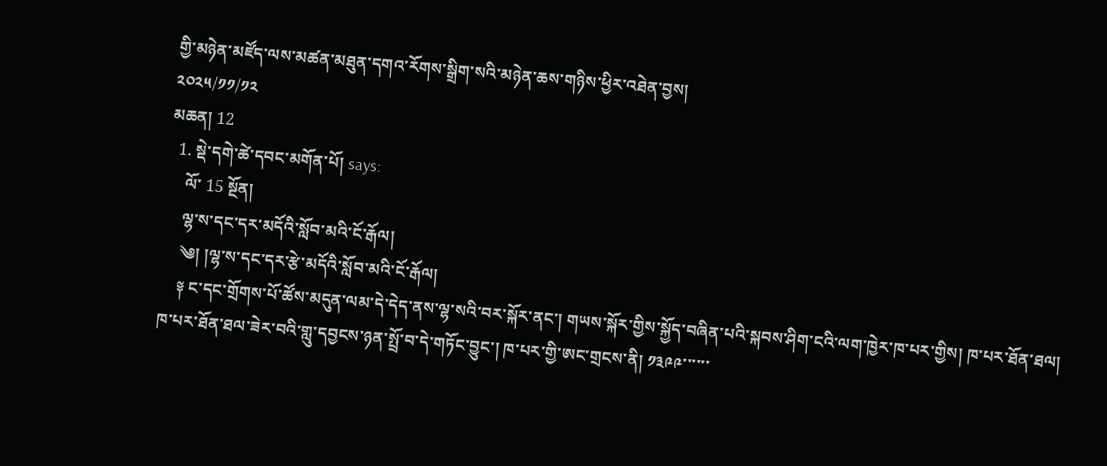གྱི་མཉེན་མཛོད་ལས་མཚན་མཐུན་དགའ་རོགས་སྒྲིག་སའི་མཉེན་ཆས་གཉིས་ཕྱིར་འཐེན་བྱས།
༢༠༢༥/༡༡/༡༢
མཆན། 12
  1. སྡེ་དགེ་ཚེ་དབང་མགོན་པོ། says:
    ལོ་ 15 སྔོན།
    ལྷ་ས་དང་དར་མདོའི་སློབ་མའི་ངོ་རྒོལ།
    ༄། །ལྷ་ས་དང་དར་རྩེ་མདོའི་སློབ་མའི་ངོ་རྒོལ།
    ༈ ང་དང་གྲོགས་པོ་ཚོས་མདུན་ལམ་དེ་དེད་ནས་ལྷ་སའི་བར་སྐོར་ནང་། གཡས་སྐོར་གྱིས་སྐྱོད་བཞིན་པའི་སྐབས་ཤིག་ངའི་ལག་ཁྱེར་ཁ་པར་གྱིས། ཁ་པར་ཐོན་ཐལ། ཁ་པར་ཐོན་ཐལ་ཟེར་བའི་གླུ་དབྱངས་ཉན་སྤྲོ་བ་དེ་གཏོང་བྱུང་། ཁ་པར་གྱི་ཨང་གྲངས་ནི། ༡༣༩༩་་་་་་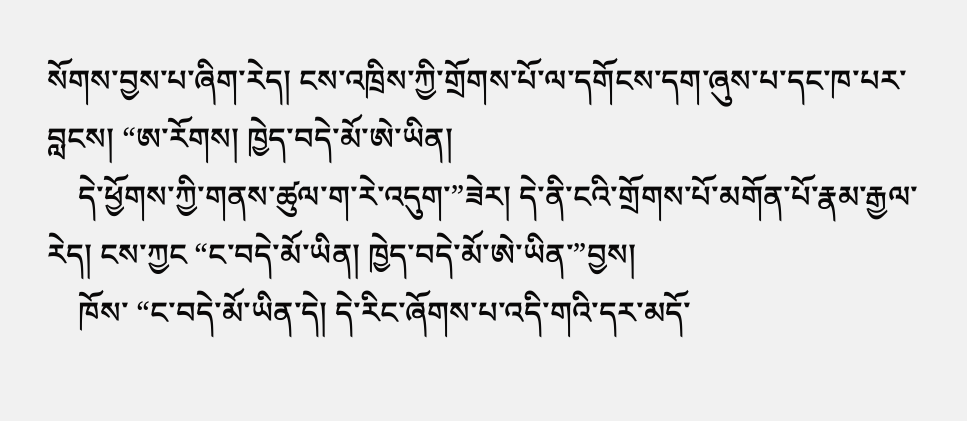སོགས་བྱས་པ་ཞིག་རེད། ངས་འཁྲིས་ཀྱི་གྲོགས་པོ་ལ་དགོངས་དག་ཞུས་པ་དང་ཁ་པར་བླངས། “ཨ་རོགས། ཁྱེད་བདེ་མོ་ཨེ་ཡིན།
    དེ་ཕྱོགས་ཀྱི་གནས་ཚུལ་ག་རེ་འདུག་”ཟེར། དེ་ནི་ངའི་གྲོགས་པོ་མགོན་པོ་རྣམ་རྒྱལ་རེད། ངས་ཀྱང “ང་བདེ་མོ་ཡིན། ཁྱེད་བདེ་མོ་ཨེ་ཡིན་”བྱས།
    ཁོས་ “ང་བདེ་མོ་ཡིན་དེ། དེ་རིང་ཞོགས་པ་འདི་གའི་དར་མདོ་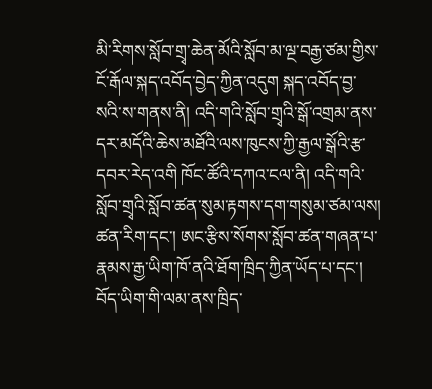མི་རིགས་སློབ་གྲྭ་ཆེན་མོའི་སློབ་མ་ལྔ་བརྒྱ་ཙམ་གྱིས་ངོ་རྒོལ་སྐད་འབོད་བྱེད་ཀྱིན་འདུག སྐད་འབོད་བྱ་སའི་ས་གནས་ནི། འདི་གའི་སློབ་གྲྭའི་སྒོ་འགྲམ་ནས་དར་མདོའི་ཆེས་མཐོའི་ལས་ཁུངས་ཀྱི་རྒྱལ་སྒོའི་རྩ་དབར་རེད་འགི ཁོང་ཚོའི་དཀའ་ངལ་ནི། འདི་གའི་སློབ་གྲྭའི་སློབ་ཚན་སུམ་རྟགས་དག་གསུམ་ཙམ་ལས། ཚན་རིག་དང་། ཨང་རྩིས་སོགས་སློབ་ཚན་གཞན་པ་རྣམས་རྒྱ་ཡིག་ཁོ་ནའི་ཐོག་ཁྲིད་ཀྱིན་ཡོད་པ་དང་། བོད་ཡིག་གི་ལམ་ནས་ཁྲིད་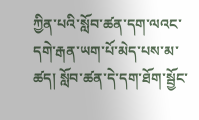ཀྱིན་པའི་སློབ་ཚན་དག་ལའང་དགེ་རྒན་ཡག་པོ་མེད་པས་མ་ཚད། སློབ་ཚན་དེ་དག་ཐོག་སྦྱོང་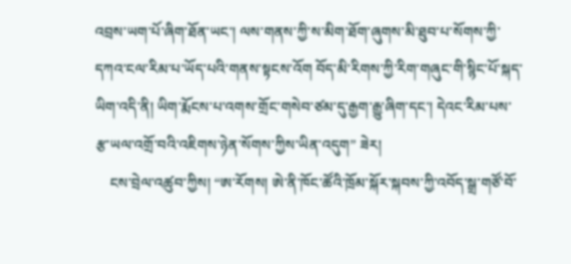འབྲས་ཡག་པོ་ཞིག་ཐོན་ཡང་། ལས་གནས་ཀྱི་ས་མིག་ཐོག་ཞུགས་མི་ཐུབ་པ་སོགས་ཀྱི་དཀའ་ངལ་རིམ་པ་ཡོད་པའི་གནས་སྟངས་འོག བོད་མི་རིགས་ཀྱི་རིག་གཞུང་གི་སྙིང་པོ་སྐད་ཡིག་འདི་ནི། ཡིག་རྨོངས་པ་འགས་གྲོང་གསེབ་ཙམ་དུ་རྒྱག་རྒྱུ་ཞིག་དང་། དེའང་རིམ་པས་རྩ་ཡལ་འགྲོ་བའི་འཇིགས་ཉེན་སོགས་ཀྱིས་ཡིན་འདུག” ཟེར།
    ངས་བྲེལ་འཚུབ་ཀྱིས། “ཨ་རོགས། ཨེ་ནི་ཁོང་ཚོའི་ཁྲོམ་སྐོར་སྐབས་ཀྱི་འབོད་སྒྲ་གཙོ་བོ་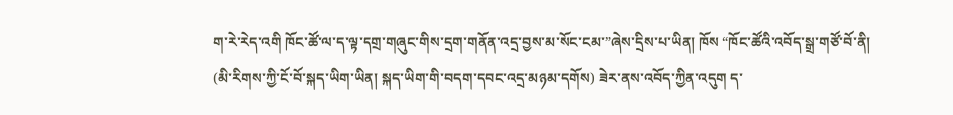ག་རེ་རེད་འགི ཁོང་ཚོ་ལ་ད་ལྟ་དགྲ་གཞུང་གིས་དྲག་གནོན་འདྲ་བྱས་མ་སོང་ངམ་”ཞེས་དྲིས་པ་ཡིན། ཁོས “ཁོང་ཚོའི་འབོད་སྒྲ་གཙོ་བོ་ནི། (མི་རིགས་ཀྱི་ངོ་བོ་སྐད་ཡིག་ཡིན། སྐད་ཡིག་གི་བདག་དབང་འདྲ་མཉམ་དགོས) ཟེར་ནས་འབོད་ཀྱིན་འདུག ད་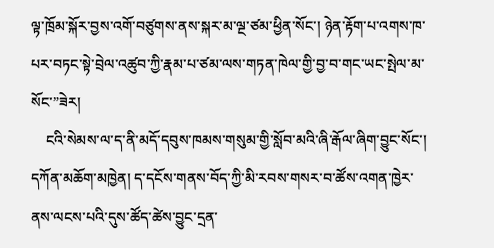ལྟ་ཁྲོམ་སྐོར་བྱས་འགོ་བཙུགས་ནས་སྐར་མ་ལྔ་ཙམ་ཕྱིན་སོང་། ཉེན་རྟོག་པ་འགས་ཁ་པར་བཏང་སྟེ་བྲེལ་འཚུབ་ཀྱི་རྣམ་པ་ཙམ་ལས་གཏན་ཁེལ་གྱི་བྱ་བ་གང་ཡང་སྤེལ་མ་སོང་”ཟེར།
    ངའི་སེམས་ལ་ད་ནི་མདོ་དབུས་ཁམས་གསུམ་གྱི་སློབ་མའི་ཞི་རྒོལ་ཞིག་བྱུང་སོང་། དཀོན་མཆོག་མཁྱེན། ད་དངོས་གནས་བོད་ཀྱི་མི་རབས་གསར་བ་ཚོས་འགན་ཁྱེར་ནས་ལངས་པའི་དུས་ཚོད་ཚེས་བྱུང་དྲན་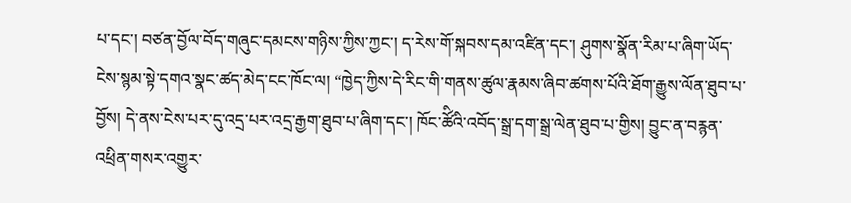པ་དང་། བཙན་བྱོལ་བོད་གཞུང་དམངས་གཉིས་ཀྱིས་ཀྱང་། ད་རེས་གོ་སྐབས་དམ་འཛིན་དང་། ཤུགས་སྣོན་རིམ་པ་ཞིག་ཡོད་ངེས་སྙམ་སྟེ་དགའ་སྣང་ཚད་མེད་ངང་ཁོང་ལ། “ཁྱེད་ཀྱིས་དེ་རིང་གི་གནས་ཚུལ་རྣམས་ཞིབ་ཚགས་པོའི་ཐོག་རྒྱུས་ལོན་ཐུབ་པ་བྱོས། དེ་ནས་ངེས་པར་དུ་འདྲ་པར་འདྲ་རྒྱག་ཐུབ་པ་ཞིག་དང་། ཁོང་ཚོིའི་འབོད་སྒྲ་དག་སྒྲ་ལེན་ཐུབ་པ་གྱིས། བྱུང་ན་བརྙན་འཕྲིན་གསར་འགྱུར་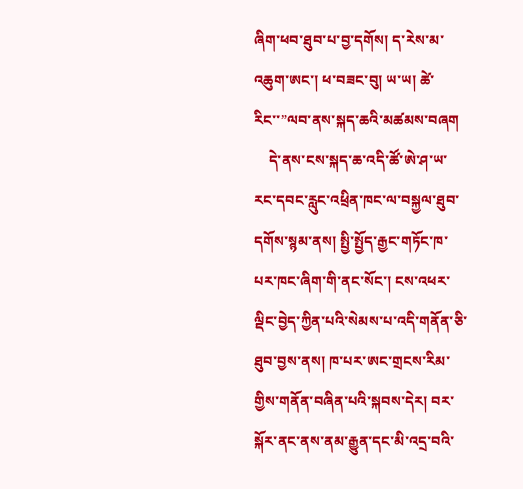ཞིག་ཕབ་ཐུབ་པ་བྱ་དགོས། ད་རེས་མ་འཆུག་ཨང་། ཕ་བཟང་བུ། ཡ་ཡ། ཚེ་རིང་་”ལབ་ནས་སྐད་ཆའི་མཚམས་བཞག
    དེ་ནས་ངས་སྐད་ཆ་འདི་ཚོ་ཨེ་ཤ་ཡ་རང་དབང་རླུང་འཕྲིན་ཁང་ལ་བསྐྱལ་ཐུབ་དགོས་སྙམ་ནས། སྤྱི་སྤྱོད་རྒྱང་གཏོང་ཁ་པར་ཁང་ཞིག་གི་ནང་སོང་། ངས་འཕར་ལྡིང་བྱེད་ཀྱིན་པའི་སེམས་པ་འདི་གནོན་ཅི་ཐུབ་བྱས་ནས། ཁ་པར་ཨང་གྲངས་རིམ་གྱིས་གནོན་བཞིན་པའི་སྐབས་དེར། བར་སྐོར་ནང་ནས་ནམ་རྒྱུན་དང་མི་འདྲ་བའི་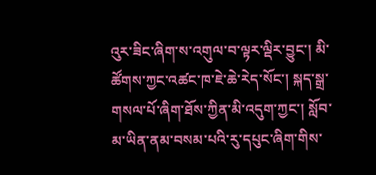འུར་ཟིང་ཞིག་ས་འགུལ་བ་ལྟར་ལྡིར་བྱུང་། མི་ཚོགས་ཀྱང་འཚང་ཁ་ཇེ་ཆེ་རེད་སོང་། སྐད་སྒྲ་གསལ་པོ་ཞིག་ཐོས་ཀྱིན་མི་འདུག་ཀྱང་། སློབ་མ་ཡིན་ནམ་བསམ་པའི་རུ་དཔུང་ཞིག་གིས་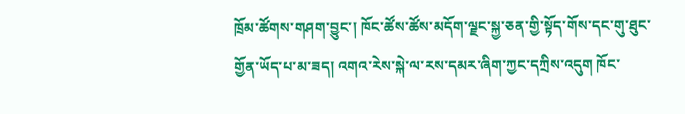ཁྲོམ་ཚོགས་གཤག་བྱུང་། ཁོང་ཚོས་ཚོས་མདོག་ལྗང་སྐྱ་ཅན་གྱི་སྟོད་གོས་དང་གུ་ཐུང་གྱོན་ཡོད་པ་མ་ཟད། འགའ་རེས་སྐེ་ལ་རས་དམར་ཞིག་ཀྱང་དཀྲིས་འདུག ཁོང་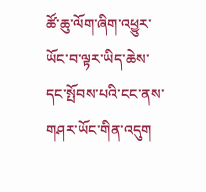ཚོ་ཆུ་ལོག་ཞིག་འཕྱུར་ཡོང་བ་ལྟར་ཡིད་ཆེས་དང་སྤོབས་པའི་ངང་ནས་གཤར་ཡོང་གིན་འདུག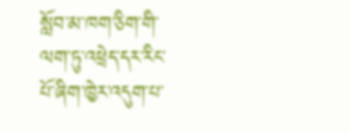སློབ་མ་ཁག་ཅིག་གི་ལག་ཏུ་འཕྲེད་དར་རིང་པོ་ཞིག་ཁྱེར་འདུག་པ་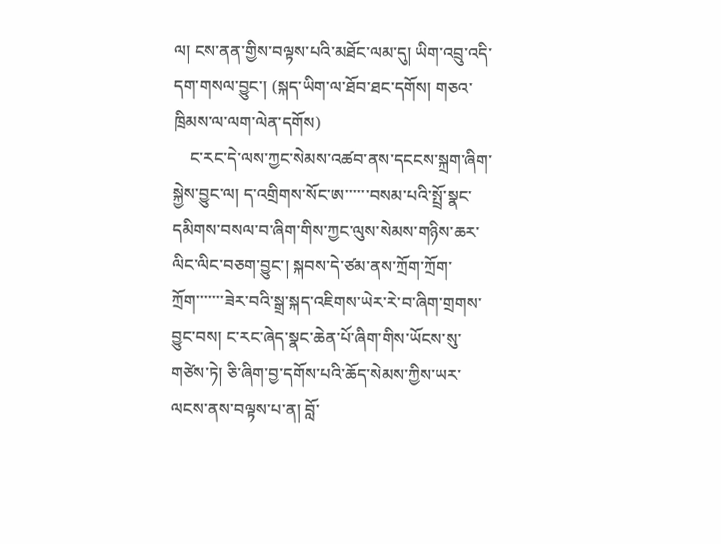ལ། ངས་ནན་གྱིས་བལྟས་པའི་མཐོང་ལམ་དུ། ཡིག་འབྲུ་འདི་དག་གསལ་བྱུང་། (སྐད་ཡིག་ལ་ཐོབ་ཐང་དགོས། གཅའ་ཁྲིམས་ལ་ལག་ལེན་དགོས)
    ང་རང་དེ་ལས་ཀྱང་སེམས་འཚབ་ནས་དངངས་སྐྲག་ཞིག་སྐྱེས་བྱུང་ལ། ད་འགྲིགས་སོང་ཨ་་་་་་བསམ་པའི་སྤྲོ་སྣང་དམིགས་བསལ་བ་ཞིག་གིས་ཀྱང་ལུས་སེམས་གཉིས་ཆར་ལིང་ལིང་བཅག་བྱུང་། སྐབས་དེ་ཙམ་ནས་ཀྲོག་ཀྲོག་ཀྲོག་་་་་་་ཟེར་བའི་སྒྲ་སྐད་འཇིགས་ཡེར་རེ་བ་ཞིག་གྲགས་བྱུང་བས། ང་རང་ཞེད་སྣང་ཆེན་པོ་ཞིག་གིས་ཡོངས་སུ་གཙེས་ཏེ། ཅི་ཞིག་བྱ་དགོས་པའི་ཆོད་སེམས་ཀྱིས་ཡར་ལངས་ནས་བལྟས་པ་ན། བློ་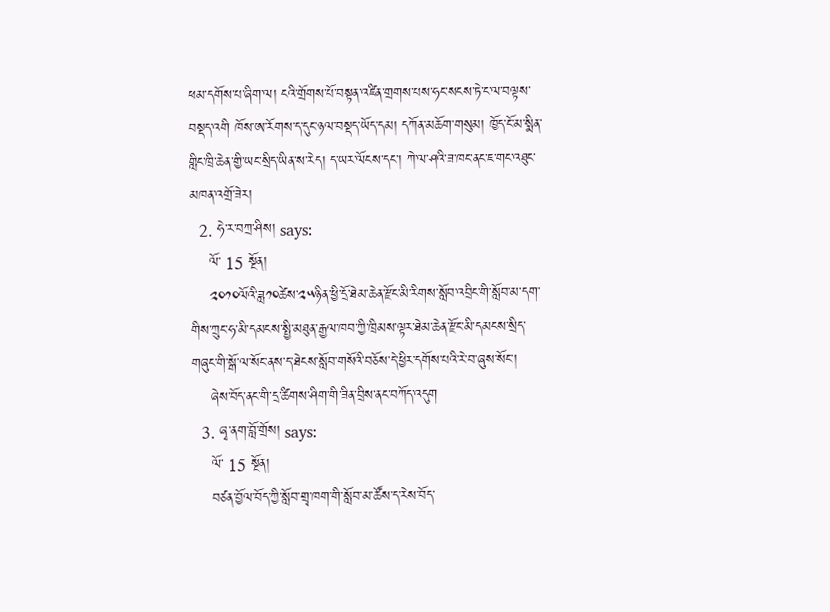ཕམ་དགོས་པ་ཞིག་ལ། ངའི་གྲོགས་པོ་བསྟན་འཛིན་གྲགས་པས་ཧང་སངས་ཏེ་ང་ལ་བལྟས་བསྡད་འགི ཁོས་ཨ་རོགས་ད་དུང་ཉལ་བསྡད་ཡོད་དམ། དཀོན་མཆོག་གསུམ། ཁྱོད་ངོ་མ་སྨིན་གླིང་ཁྲི་ཆེན་གྱི་ཡང་སྲིད་ཡིན་ས་རེད། ད་ཡར་ལོངས་དང་། ཀེ་ལ་ཤའི་ཟ་ཁང་ནང་ཇ་གང་འཐུང་མཁན་འགྲོ་ཟེར།
  2. ཧེ་ར་བཀྲ་ཤིས། says:
    ལོ་ 15 སྔོན།
    ༢༠༡༠ལོའི་ཟླ༡༠ཚེས་༢༥ཉིན་ཕྱི་དྲོ་ཐེམ་ཆེན་རྫོང་མི་རིགས་སློབ་འབྲིང་གི་སློབ་མ་དག་གིས་ཀྲུང་ཧ་མི་དམངས་སྤྱི་མཐུན་རྒྱལ་ཁབ་ཀྱི་ཁྲིམས་ལྟར་ཐེམ་ཆེན་རྫོང་མི་དམངས་སྲིད་གཞུང་གི་སྒོ་ལ་སོང་ནས་ད་ཐེངས་སློབ་གསོའི་བཅོས་དེ་ཕྱིར་དགོས་པའི་རེ་བ་ཞུས་སོང་།
    ཞེས་བོད་ནང་གི་དྲ་ཚིགས་ཤིག་གི་ཟིན་བྲིས་ནང་བཀོད་འདུག
  3. ཞྭ་ནག་བློ་གྲོས། says:
    ལོ་ 15 སྔོན།
    བཙན་བྱོལ་བོད་ཀྱི་སློབ་གྲྭ་ཁག་གི་སློབ་མ་ཚོས་ད་རེས་བོད་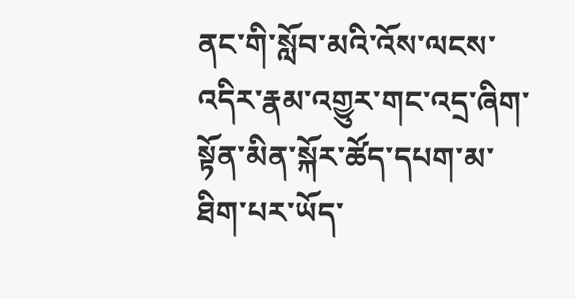ནང་གི་སློབ་མའི་འོས་ལངས་འདིར་རྣམ་འགྱུར་གང་འདྲ་ཞིག་སྟོན་མིན་སྐོར་ཚོད་དཔག་མ་ཐིག་པར་ཡོད་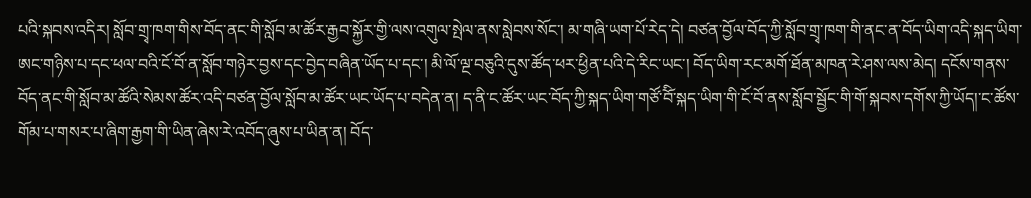པའི་སྐབས་འདིར། སློབ་གྲྭ་ཁག་གིས་བོད་ནང་གི་སློབ་མ་ཚོར་རྒྱབ་སྐྱོར་གྱི་ལས་འགུལ་སྤེལ་ནས་སླེབས་སོང་། མ་གཞི་ཡག་པོ་རེད་དེ། བཙན་བྱོལ་བོད་ཀྱི་སློབ་གྲྭ་ཁག་གི་ནང་ན་བོད་ཡིག་འདི་སྐད་ཡིག་ཨང་གཉིས་པ་དང་ཕལ་བའི་ངོ་བོ་ན་སློབ་གཉེར་བྱས་དང་བྱེད་བཞིན་ཡོད་པ་དང་། མི་ལོ་ལྔ་བཅུའི་དུས་ཚོད་ཕར་ཕྱིན་པའི་དེ་རིང་ཡང་། བོད་ཡིག་རང་མགོ་ཐོན་མཁན་རེ་ཤས་ལས་མེད། དངོས་གནས་བོད་ནང་གི་སློབ་མ་ཚོའི་སེམས་ཚོར་འདི་བཙན་བྱོལ་སློབ་མ་ཚོར་ཡང་ཡོད་པ་བདེན་ན། ད་ནི་ང་ཚོར་ཡང་བོད་ཀྱི་སྐད་ཡིག་གཙོ་བོི་སྐད་ཡིག་གི་ངོ་བོ་ནས་སློབ་སྦྱོང་གི་གོ་སྐབས་དགོས་ཀྱི་ཡོད།་ང་ཚོས་གོམ་པ་གསར་པ་ཞིག་རྒྱག་གི་ཡིན་ཞེས་རེ་འབོད་ཞུས་པ་ཡིན་ན། བོད་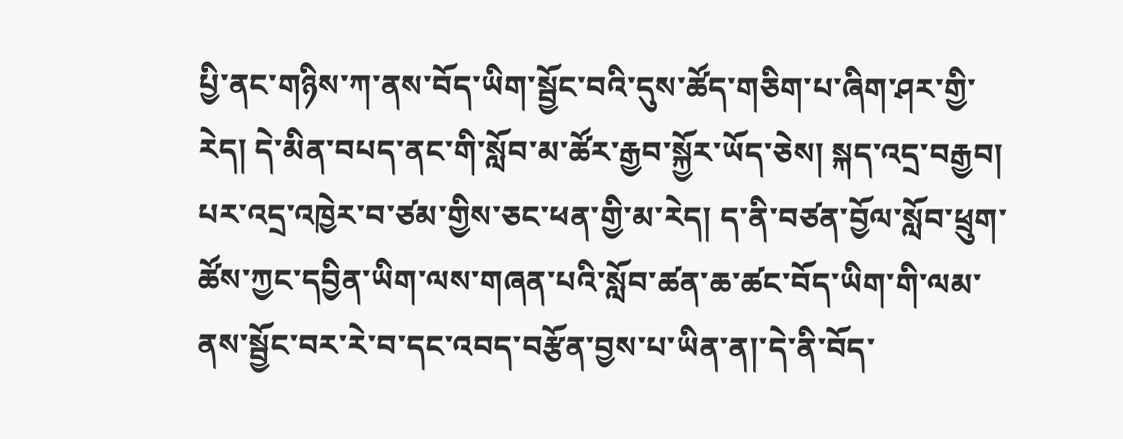པྱི་ནང་གཉིས་ཀ་ནས་བོད་ཡིག་སྦྱོང་བའི་དུས་ཚོད་གཅིག་པ་ཞིག་ཤར་གྱི་རེད། དེ་མིན་བཔད་ནང་གི་སློབ་མ་ཚོར་རྒྱབ་སྐྱོར་ཡོད་ཅེས། སྐད་འདྲ་བརྒྱབ། པར་འདྲ་འཁྱེར་བ་ཙམ་གྱིས་ཅང་ཕན་གྱི་མ་རེད། ད་ནི་བཙན་བྱོལ་སློབ་ཕྲུག་ཚོས་ཀྱང་དབྱིན་ཡིག་ལས་གཞན་པའི་སློབ་ཚན་ཆ་ཚང་བོད་ཡིག་གི་ལམ་ནས་སྦྱོང་བར་རེ་བ་དང་འབད་བརྩོན་བྱས་པ་ཡིན་ན།་དེ་ནི་བོད་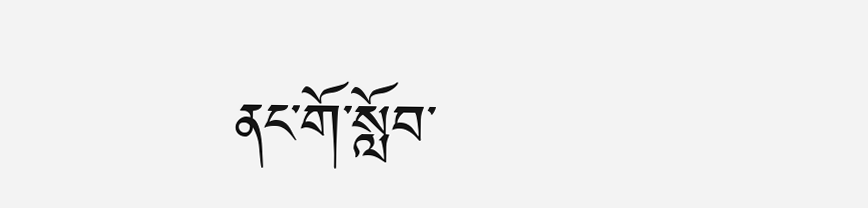ནང་གོ་སློབ་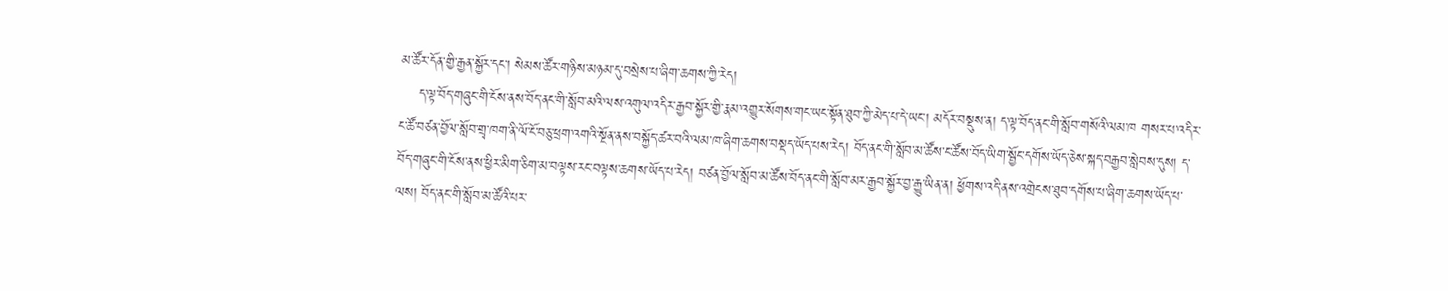མ་ཚོར་དོན་གྱི་རྒྱན་སྐྱོར་དང་། སེམས་ཚོར་གཉིས་མཉམ་དུ་བསྲེས་པ་ཞིག་ཆགས་ཀྱི་རེད།
    ད་ལྟ་བོད་གཞུང་གི་ངོས་ནས་བོད་ནང་གི་སློབ་མའི་ལས་འགུལ་འདིར་རྒྱབ་སྐྱོར་གྱི་རྣམ་འགྱུར་སོགས་གང་ཡང་སྟོན་ཐུབ་ཀྱི་མེད་པ་དེ་ཡང་། མདོར་བསྡུས་ན། ད་ལྟ་བོད་ནང་གི་སློབ་གསོའི་ལམ་ཁ གསར་པ་འདིར་ང་ཚོ་བཙན་བྱོལ་སློབ་གྲྭ་ཁག་ནི་ལོ་ངོ་བཅུ་ཕྲག་འགའི་སྔོན་ནས་བསྐྱོད་ཚར་བའི་ལམ་ཁ་ཞིག་ཆགས་བསྡད་ཡོད་པས་རེད། བོད་ནང་གི་སློབ་མ་ཚོས་ང་ཚོས་བོད་ཡིག་སྦྱོང་དགོས་ཡོད་ཅེས་སྐད་བརྒྱབ་སླེབས་དུས། ད་བོད་གཞུང་གི་ངོས་ནས་ཕྱིར་མིག་ཅིག་མ་བལྟས་རང་བལྟས་ཆགས་ཡོད་པ་རེད། བཙན་བྱོལ་སློབ་མ་ཚོས་བོད་ནང་གི་སློབ་མར་རྒྱབ་སྐྱོར་བྱ་རྒྱུ་ཡིན་ན། ཕྱོགས་འདི་ནས་འགྲེངས་ཐུབ་དགོས་པ་ཞིག་ཆགས་ཡོད་པ་ལས། བོད་ནང་གི་སློབ་མ་ཚོའི་པར་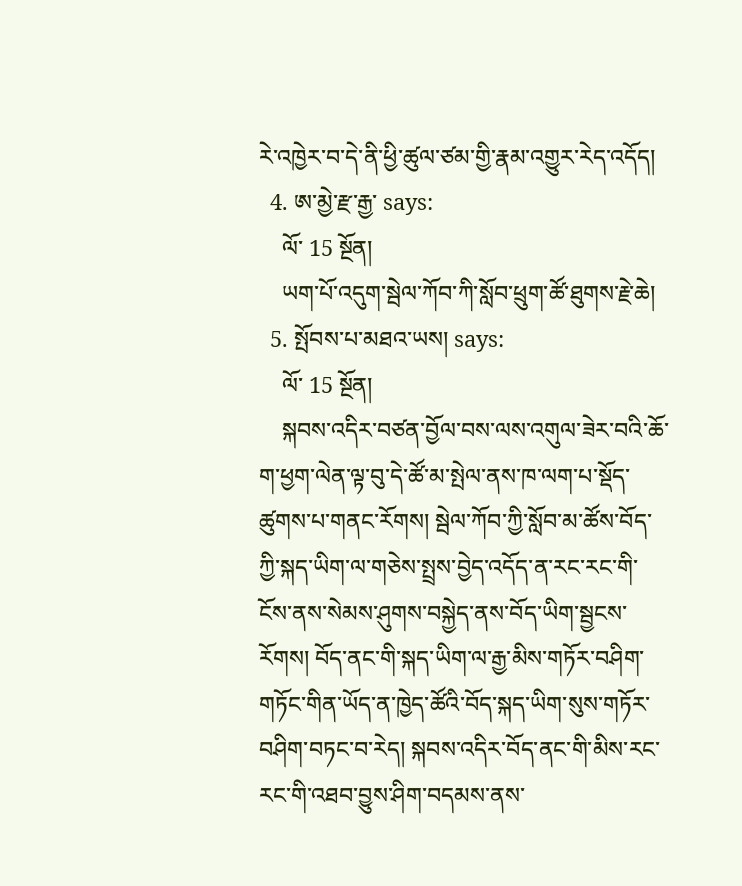རེ་འཁྱེར་བ་དེ་ནི་ཕྱི་ཚུལ་ཙམ་གྱི་རྣམ་འགྱུར་རེད་འདོད།
  4. ཨ་མྱེ་རྫ་རྒྱ་ says:
    ལོ་ 15 སྔོན།
    ཡག་པོ་འདུག་སྦེལ་ཀོབ་ཀི་སློབ་ཕྲུག་ཚོ་ཐུགས་རྗེ་ཆེ།
  5. སྤོབས་པ་མཐའ་ཡས། says:
    ལོ་ 15 སྔོན།
    སྐབས་འདིར་བཙན་བྱོལ་བས་ལས་འགུལ་ཟེར་བའི་ཆོ་ག་ཕྱག་ལེན་ལྟ་བུ་དེ་ཚོ་མ་སྤེལ་ནས་ཁ་ལག་པ་སྡོད་ཚུགས་པ་གནང་རོགས། སྦེལ་ཀོབ་ཀྱི་སློབ་མ་ཚོས་བོད་ཀྱི་སྐད་ཡིག་ལ་གཅེས་སྤྲས་བྱེད་འདོད་ན་རང་རང་གི་ངོས་ནས་སེམས་ཤུགས་བསྐྱེད་ནས་བོད་ཡིག་སྦྱངས་རོགས། བོད་ནང་གི་སྐད་ཡིག་ལ་རྒྱ་མིས་གཏོར་བཤིག་གཏོང་གིན་ཡོད་ན་ཁྱེད་ཚོའི་བོད་སྐད་ཡིག་སུས་གཏོར་བཤིག་བཏང་བ་རེད། སྐབས་འདིར་བོད་ནང་གི་མིས་རང་རང་གི་འཐབ་བྱུས་ཤིག་བདམས་ནས་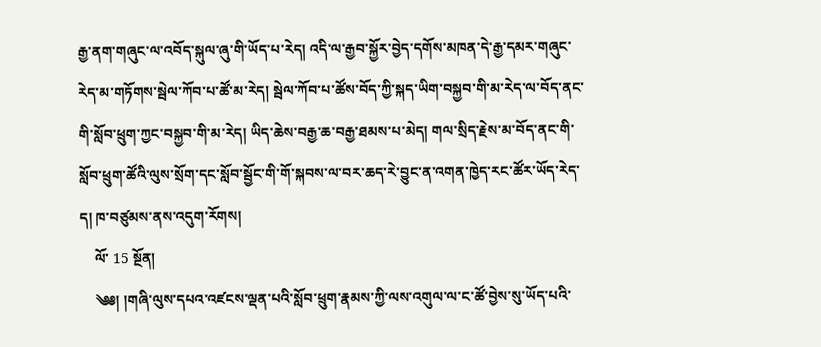རྒྱ་ནག་གཞུང་ལ་འབོད་སྐུལ་ཞུ་གི་ཡོད་པ་རེད། འདི་ལ་རྒྱབ་སྐྱོར་བྱེད་དགོས་མཁན་དེ་རྒྱ་དམར་གཞུང་རེད་མ་གཏོགས་སྦེལ་ཀོབ་པ་ཚོ་མ་རེད། སྦེལ་ཀོབ་པ་ཚོས་བོད་ཀྱི་སྐད་ཡིག་བསྐྱབ་གི་མ་རེད་ལ་བོད་ནང་གི་སློབ་ཕྲུག་ཀྱང་བསྐྱབ་གི་མ་རེད། ཡིད་ཆེས་བརྒྱ་ཆ་བརྒྱ་ཐམས་པ་མེད། གལ་སྲིད་རྗེས་མ་བོད་ནང་གི་སློབ་ཕྲུག་ཚོའི་ལུས་སྲོག་དང་སློབ་སྦྱོང་གི་གོ་སྐབས་ལ་བར་ཆད་རེ་བྱུང་ན་འགན་ཁྱེད་རང་ཚོར་ཡོད་རེད་ད། ཁ་བཙུམས་ནས་འདུག་རོགས།
    ལོ་ 15 སྔོན།
    ༄༅། །གཞི་ལུས་དཔའ་འཛངས་ལྡན་པའི་སློབ་ཕྲུག་རྣམས་ཀྱི་ལས་འགུལ་ལ་ང་ཚོ་བྱེས་སུ་ཡོད་པའི་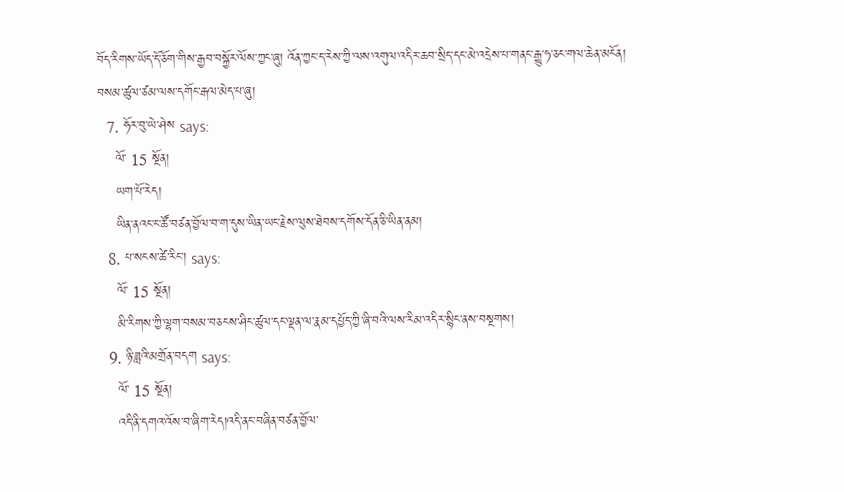བོད་རིགས་ཡོད་དོ་ཅོག་གིས་རྒྱབ་བསྐྱོར་ལོས་ཀྱང་ཞུ། འོན་ཀྱང་ད་རེས་ཀྱི་ལས་འགུལ་འདིར་ཆབ་སྲིད་དང་མེ་འདྲེས་པ་གནང་རྒྱུ་ཧ་ཅང་གལ་ཆེན་མངོན། བསམ་ཚུལ་ཙམ་ལས་དགོང་རྒལ་མེད་པ་ཞུ།
  7. ཧོར་བུ་ཡེ་ཤེས says:
    ལོ་ 15 སྔོན།
    ཡག་པོ་རེད།
    ཡིན་ནའང་ང་ཚོ་བཙན་བྱོལ་བ་ག་དུས་ཡིན་ཡང་རྗེས་ལུས་ཐེབས་དགོས་དོན་ཅི་ཡིན་ནམ།
  8. པ་སངས་ཚེ་རིང་། says:
    ལོ་ 15 སྔོན།
    མི་རིགས་ཀྱི་ལྷག་བསམ་བཅངས་ཤིང་ཚུལ་དང་ལྡན་ལ་རྣམ་དཔྱོད་ཀྱི་ཞི་བའི་ལས་རིམ་འདིར་སྙིང་ནས་བསྔགས།
  9. ཉི་ཟླའི་མགྲོན་བདག says:
    ལོ་ 15 སྔོན།
    འདི་ནི་དགའ་འོས་བ་ཞིག་རེད།འདི་ནང་བཞིན་བཙན་བྱོལ་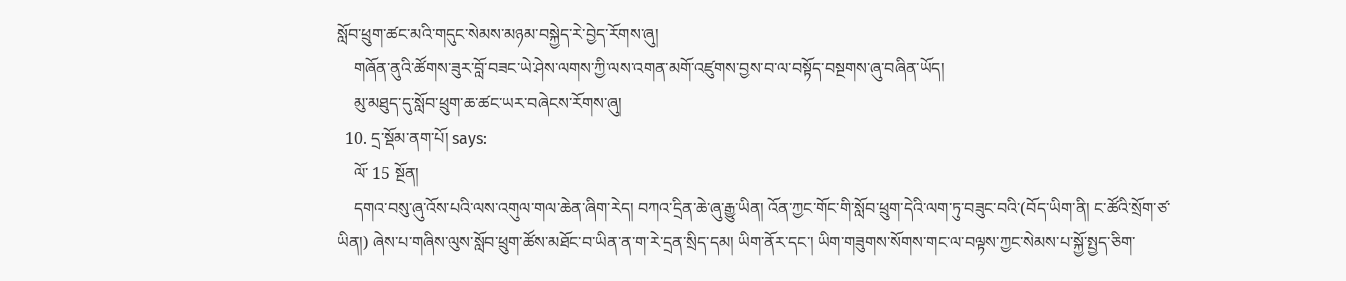སློབ་ཕྲུག་ཚང་མའི་གདུང་སེམས་མཉམ་བསྐྱེད་རེ་བྱེད་རོགས་ཞུ།
    གཞོན་ནུའི་ཚོགས་ཟུར་བློ་བཟང་ཡེ་ཤེས་ལགས་ཀྱི་ལས་འགན་མགོ་འཛུགས་བྱས་བ་ལ་བསྟོད་བསྔགས་ཞུ་བཞིན་ཡོད།
    མུ་མཐུད་དུ་སློབ་ཕྲུག་ཆ་ཚང་ཡར་བཞེངས་རོགས་ཞུ།
  10. དྲ་སྡོམ་ནག་པོ། says:
    ལོ་ 15 སྔོན།
    དགའ་བསུ་ཞུ་འོས་པའི་ལས་འགུལ་གལ་ཆེན་ཞིག་རེད། བཀའ་དྲིན་ཆེ་ཞུ་རྒྱུ་ཡིན། འོན་ཀྱང་གོང་གི་སློབ་ཕྲུག་དེའི་ལག་ཏུ་བཟུང་བའི་(བོད་ཡིག་ནི། ང་ཚོའི་སྲོག་ཙ་ཡིན།) ཞེས་པ་གཞིས་ལུས་སློབ་ཕྲུག་ཚོས་མཐོང་བ་ཡིན་ན་ག་རེ་དྲན་སྲིད་དམ། ཡིག་ནོར་དང་། ཡིག་གཟུགས་སོགས་གང་ལ་བལྟས་ཀྱང་སེམས་པ་སྐྱོ་སྤྱད་ཅིག་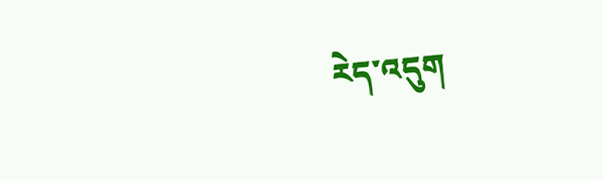རེད་འདུག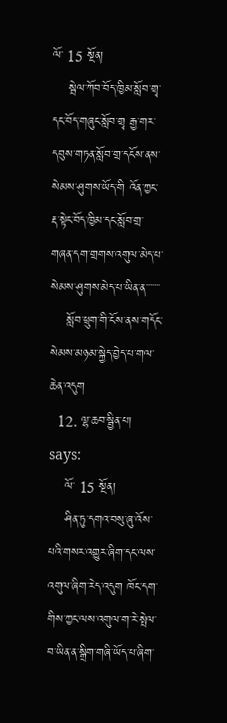ལོ་ 15 སྔོན།
    སྦེལ་ཀོབ་བོད་ཁྱིམ་སློབ་གྲྭ་དང་བོད་གཞུང་སློབ་གྲྭ རྒྱ་གར་དབུས་གཏན་སློབ་གྲ་དངོས་ནས་སེམས་ཤུགས་ཡོད་གི འོན་ཀྱང་རྡ་སྟེང་བོད་ཁྱིམ་དང་སློབ་གྲ་གཞན་དག་གྲགས་འགུལ་མེད་པ་སེམས་ཤུགས་མེད་པ་ཡིན་ན་་་་་་་
    སློབ་ཕྲུག་གི་ངོས་ནས་གདོང་སེམས་མཉམ་སྐྱེད་བྱེད་པ་གལ་ཆེན་འདུག
  12. ལྷ་ཆབ་སྦྱིན་པ། says:
    ལོ་ 15 སྔོན།
    ཤིན་ཏུ་དགའ་བསུ་ཞུ་འོས་པའི་གསར་འགྱུར་ཞིག་དང་ལས་འགུལ་ཞིག་རེད་འདུག ཁོང་དག་གིས་ཀྱང་ལས་འགུལ་ག་རེ་སྤེལ་བ་ཡིན་ན་སྒྲིག་གཞི་ཡོད་པ་ཞིག་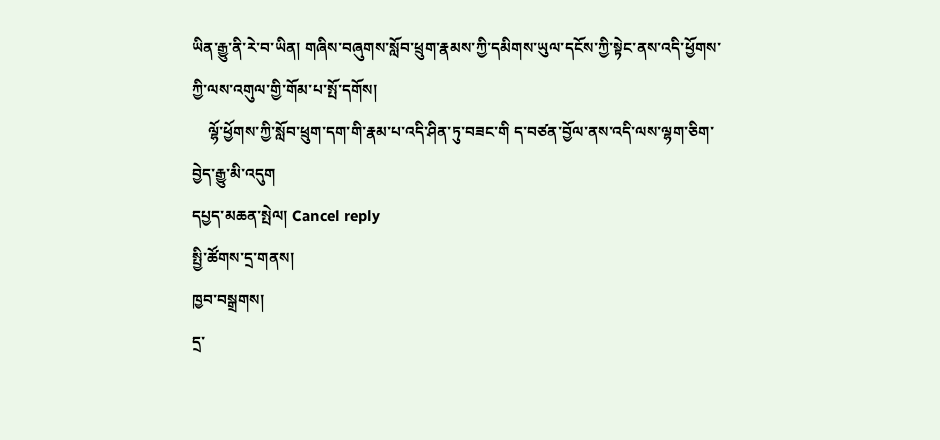ཡིན་རྒྱུ་ནི་རེ་བ་ཡིན། གཞིས་བཞུགས་སློབ་ཕྲུག་རྣམས་ཀྱི་དམིགས་ཡུལ་དངོས་ཀྱི་སྟེང་ནས་འདི་ཕྱོགས་ཀྱི་ལས་འགུལ་གྱི་གོམ་པ་སྤོ་དགོས།
    ལྷོ་ཕྱོགས་ཀྱི་སློབ་ཕྲུག་དག་གི་རྣམ་པ་འདི་ཤིན་ཏུ་བཟང་གི ད་བཙན་བྱོལ་ནས་འདི་ལས་ལྷག་ཅིག་བྱེད་རྒྱུ་མི་འདུག
དཔྱད་མཆན་སྤེལ། Cancel reply
སྤྱི་ཚོགས་དྲ་གནས།
ཁྱབ་བསྒྲགས།
དྲ་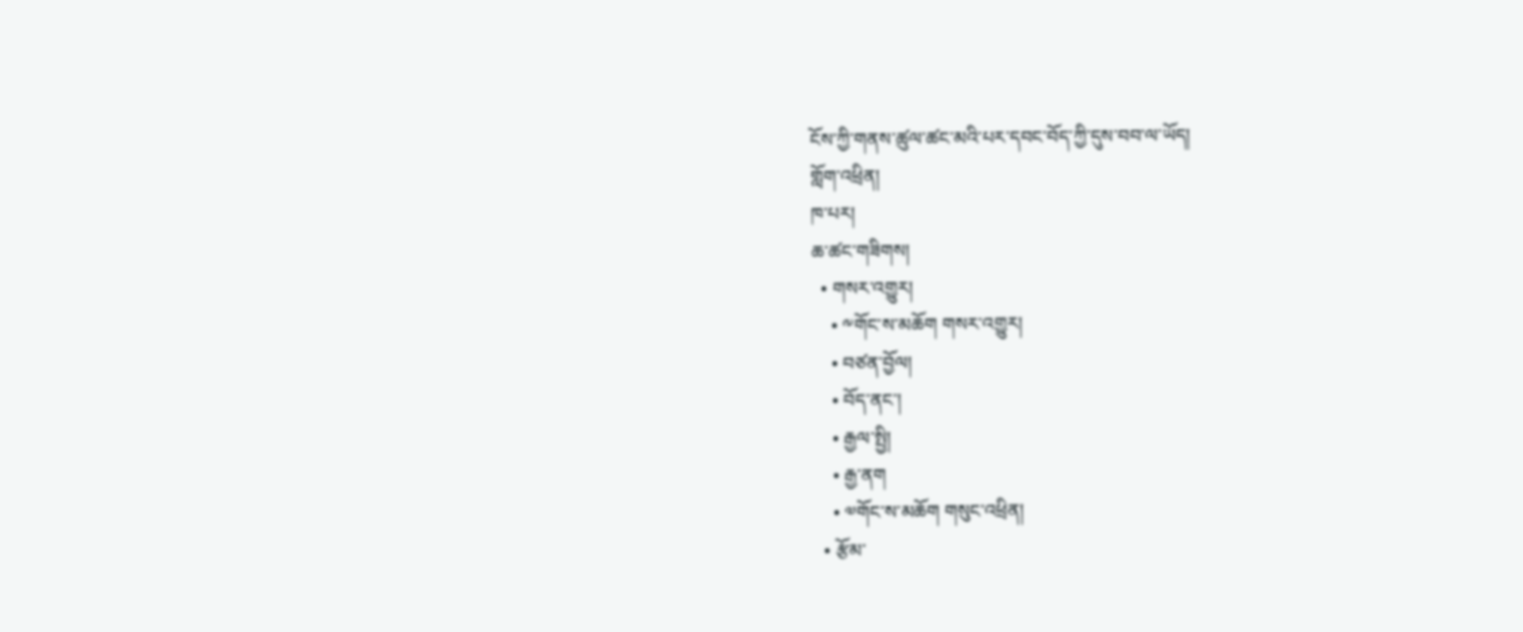ངོས་ཀྱི་གནས་ཚུལ་ཚང་མའི་པར་དབང་བོད་ཀྱི་དུས་བབ་ལ་ཡོད།
གློག་འཕྲིན།
ཁ་པར།
ཆ་ཚང་གཟིགས།
  • གསར་འགྱུར།
    • ༸གོང་ས་མཆོག གསར་འགྱུར།
    • བཙན་བྱོལ།
    • བོད་ནང་།
    • རྒྱལ་སྤྱི།
    • རྒྱ་ནག
    • ༧གོང་ས་མཆོག གསུང་འཕྲིན།
  • རྩོམ་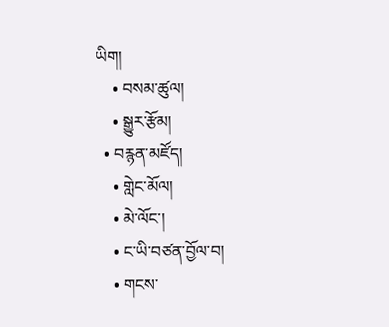ཡིག།
    • བསམ་ཚུལ།
    • སྒྱུར་རྩོམ།
  • བརྙན་མཛོད།
    • གླེང་མོལ།
    • མེ་ལོང་།
    • ང་ཡི་བཙན་བྱོལ་བ།
    • གངས་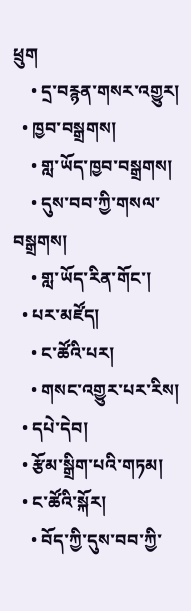ཕྲུག
    • དྲ་བརྙན་གསར་འགྱུར།
  • ཁྱབ་བསྒྲགས།
    • གླ་ཡོད་ཁྱབ་བསྒྲགས།
    • དུས་བབ་ཀྱི་གསལ་བསྒྲགས།
    • གླ་ཡོད་རིན་གོང་།
  • པར་མཛོད།
    • ང་ཚོའི་པར།
    • གསང་འགྱུར་པར་རིས།
  • དཔེ་དེབ།
  • རྩོམ་སྒྲིག་པའི་གཏམ།
  • ང་ཚོའི་སྐོར།
    • བོད་ཀྱི་དུས་བབ་ཀྱི་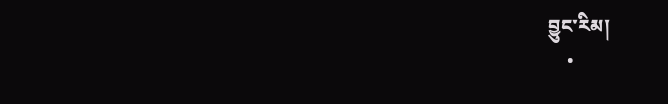བྱུང་རིམ།
    •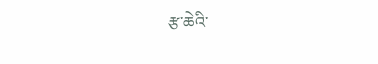རྩ་ཆེའི་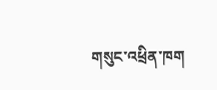གསུང་འཕྲིན་ཁག